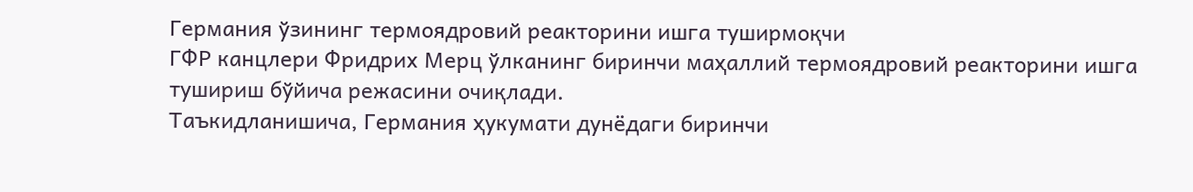Германия ўзининг термоядровий реакторини ишга туширмоқчи
ГФР канцлери Фридрих Мерц ўлканинг биринчи маҳаллий термоядровий реакторини ишга тушириш бўйича режасини очиқлади.
Таъкидланишича, Германия ҳукумати дунёдаги биринчи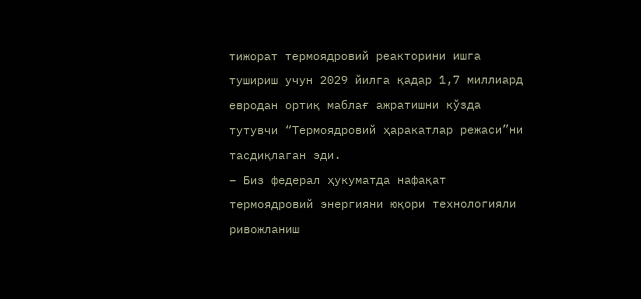тижорат термоядровий реакторини ишга тушириш учун 2029 йилга қадар 1,7 миллиард евродан ортиқ маблағ ажратишни кўзда тутувчи “Термоядровий ҳаракатлар режаси”ни тасдиқлаган эди.
– Биз федерал ҳукуматда нафақат термоядровий энергияни юқори технологияли ривожланиш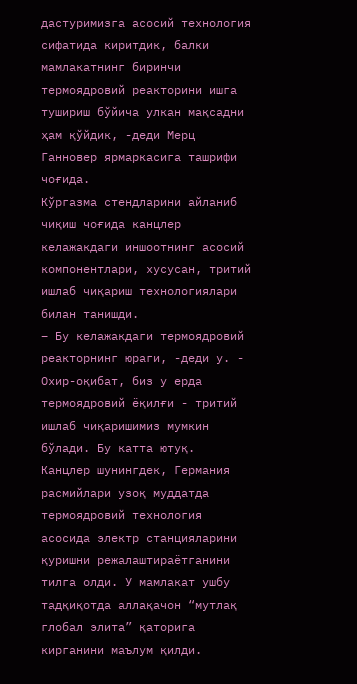дастуримизга асосий технология сифатида киритдик, балки мамлакатнинг биринчи термоядровий реакторини ишга тушириш бўйича улкан мақсадни ҳам қўйдик, -деди Мерц Ганновер ярмаркасига ташрифи чоғида.
Кўргазма стендларини айланиб чиқиш чоғида канцлер келажакдаги иншоотнинг асосий компонентлари, хусусан, тритий ишлаб чиқариш технологиялари билан танишди.
– Бу келажакдаги термоядровий реакторнинг юраги, -деди у. - Охир-оқибат, биз у ерда термоядровий ёқилғи - тритий ишлаб чиқаришимиз мумкин бўлади. Бу катта ютуқ.
Канцлер шунингдек, Германия расмийлари узоқ муддатда термоядровий технология асосида электр станцияларини қуришни режалаштираётганини тилга олди. У мамлакат ушбу тадқиқотда аллақачон “мутлақ глобал элита” қаторига кирганини маълум қилди.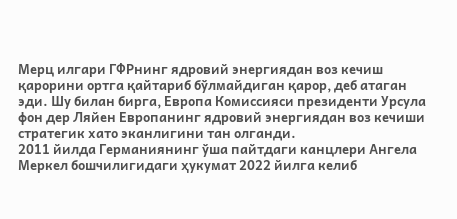Мерц илгари ГФРнинг ядровий энергиядан воз кечиш қарорини ортга қайтариб бўлмайдиган қарор, деб атаган эди. Шу билан бирга, Европа Комиссияси президенти Урсула фон дер Ляйен Европанинг ядровий энергиядан воз кечиши стратегик хато эканлигини тан олганди.
2011 йилда Германиянинг ўша пайтдаги канцлери Ангела Меркел бошчилигидаги ҳукумат 2022 йилга келиб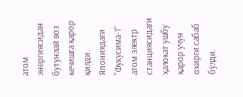атом энергиясидан бутунлай воз кечишга қарор қилди. Япониядаги “Фукусима-1” атом электр станциясидаги ҳалокат ушбу қарор учун охирги сабаб бўлди.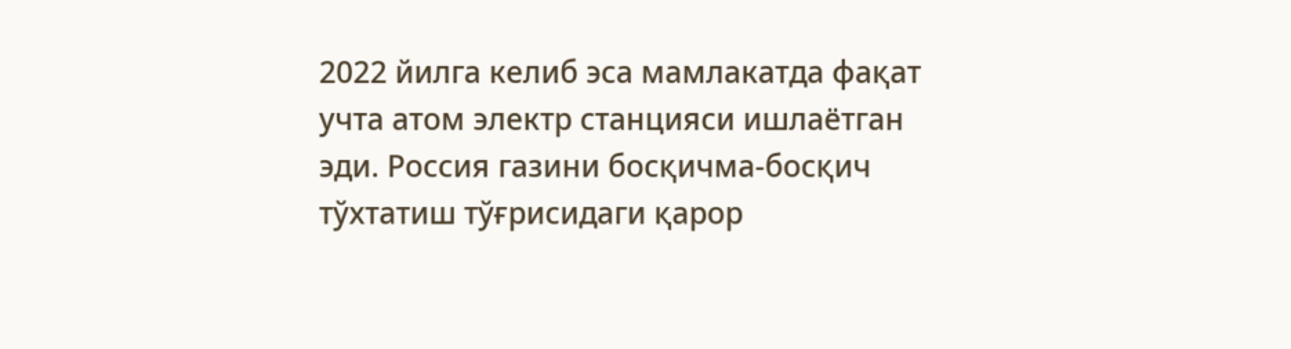2022 йилга келиб эса мамлакатда фақат учта атом электр станцияси ишлаётган эди. Россия газини босқичма-босқич тўхтатиш тўғрисидаги қарор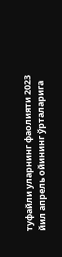туфайли уларнинг фаолияти 2023 йил апрель ойининг ўрталарига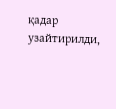қадар узайтирилди,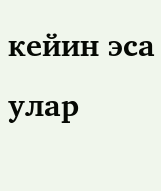кейин эса улар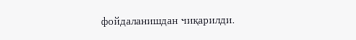фойдаланишдан чиқарилди.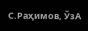С.Раҳимов, ЎзА